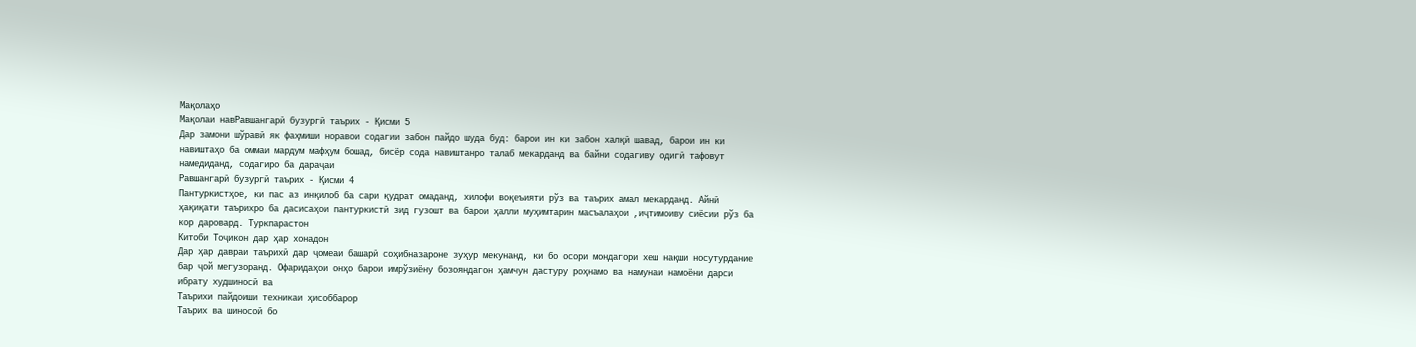Мақолаҳо
Мақолаи навРавшангарӣ бузургӣ таърих - Қисми 5
Дар замони шўравӣ як фаҳмиши норавои содагии забон пайдо шуда буд: барои ин ки забон халқӣ шавад, барои ин ки навиштаҳо ба оммаи мардум мафҳум бошад, бисёр сода навиштанро талаб мекарданд ва байни содагиву одигӣ тафовут намедиданд, содагиро ба дараҷаи
Равшангарӣ бузургӣ таърих - Қисми 4
Пантуркистҳое, ки пас аз инқилоб ба сари қудрат омаданд, хилофи воқеъияти рўз ва таърих амал мекарданд. Айнӣ ҳақиқати таърихро ба дасисаҳои пантуркистӣ зид гузошт ва барои ҳалли муҳимтарин масъалаҳои ,иҷтимоиву сиёсии рўз ба кор даровард. Туркпарастон
Китоби Тоҷикон дар ҳар хонадон
Дар ҳар давраи таърихӣ дар ҷомеаи башарӣ соҳибназароне зуҳур мекунанд, ки бо осори мондагори хеш нақши носутурдание бар ҷой мегузоранд. Офаридаҳои онҳо барои имрўзиёну бозояндагон ҳамчун дастуру роҳнамо ва намунаи намоёни дарси ибрату худшиносӣ ва
Таърихи пайдоиши техникаи ҳисоббарор
Таърих ва шиносоӣ бо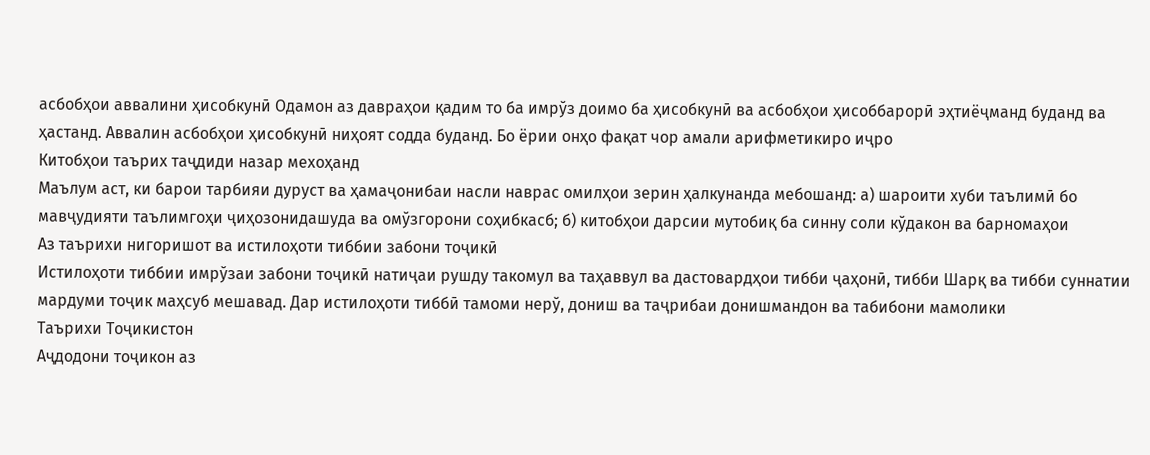асбобҳои аввалини ҳисобкунӣ Одамон аз давраҳои қадим то ба имрўз доимо ба ҳисобкунӣ ва асбобҳои ҳисоббарорӣ эҳтиёҷманд буданд ва ҳастанд. Аввалин асбобҳои ҳисобкунӣ ниҳоят содда буданд. Бо ёрии онҳо фақат чор амали арифметикиро иҷро
Китобҳои таърих таҷдиди назар мехоҳанд
Маълум аст, ки барои тарбияи дуруст ва ҳамаҷонибаи насли наврас омилҳои зерин ҳалкунанда мебошанд: а) шароити хуби таълимӣ бо мавҷудияти таълимгоҳи ҷиҳозонидашуда ва омўзгорони соҳибкасб; б) китобҳои дарсии мутобиқ ба синну соли кўдакон ва барномаҳои
Аз таърихи нигоришот ва истилоҳоти тиббии забони тоҷикӣ
Истилоҳоти тиббии имрўзаи забони тоҷикӣ натиҷаи рушду такомул ва таҳаввул ва дастовардҳои тибби ҷаҳонӣ, тибби Шарқ ва тибби суннатии мардуми тоҷик маҳсуб мешавад. Дар истилоҳоти тиббӣ тамоми нерў, дониш ва таҷрибаи донишмандон ва табибони мамолики
Таърихи Тоҷикистон
Аҷдодони тоҷикон аз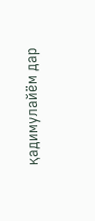қадимулайём дар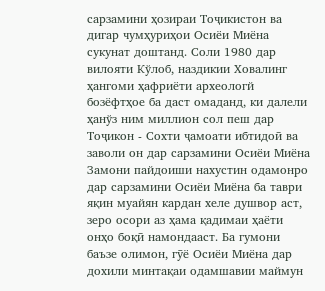сарзамини ҳозираи Тоҷикистон ва дигар чумҳуриҳои Осиёи Миёна сукунат доштанд. Соли 1980 дар вилояти Кўлоб, наздикии Ховалинг ҳангоми ҳафриёти археологй бозёфтҳое ба даст омаданд, ки далели ҳанўз ним миллион сол пеш дар
Тоҷикон - Сохти ҷамоати ибтидоӣ ва заволи он дар сарзамини Осиёи Миёна
Замони пайдоиши нахустин одамонро дар сарзамини Осиёи Миёна ба таври яқин муайян кардан хеле душвор аст, зеро осори аз ҳама қадимаи ҳаёти онҳо боқӣ намондааст. Ба гумони баъзе олимон, гӯё Осиёи Миёна дар дохили минтақаи одамшавии маймун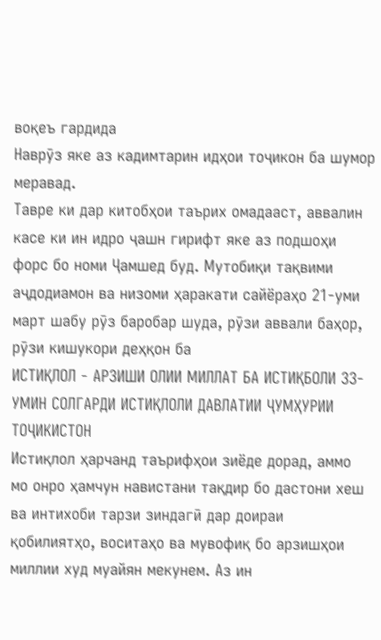воқеъ гардида
Наврӯз яке аз кадимтарин идҳои тоҷикон ба шумор меравад.
Тавре ки дар китобҳои таърих омадааст, аввалин касе ки ин идро ҷашн гирифт яке аз подшоҳи форс бо номи Ҷамшед буд. Мутобиқи тақвими аҷдодиамон ва низоми ҳаракати сайёраҳо 21-уми март шабу рӯз баробар шуда, рӯзи аввали баҳор, рӯзи кишукори деҳқон ба
ИСТИҚЛОЛ - АРЗИШИ ОЛИИ МИЛЛАТ БА ИСТИҚБОЛИ 33-УМИН СОЛГАРДИ ИСТИҚЛОЛИ ДАВЛАТИИ ҶУМҲУРИИ ТОҶИКИСТОН
Истиқлол ҳарчанд таърифҳои зиёде дорад, аммо мо онро ҳамчун навистани тақдир бо дастони хеш ва интихоби тарзи зиндагӣ дар доираи қобилиятҳо, воситаҳо ва мувофиқ бо арзишҳои миллии худ муайян мекунем. Аз ин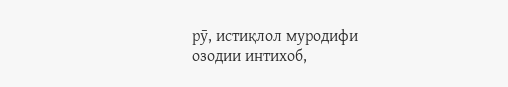рӯ, истиқлол муродифи озодии интихоб,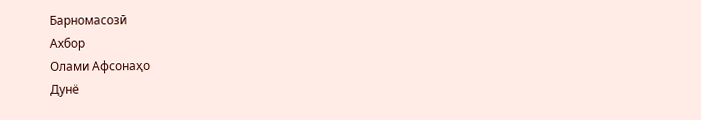Барномасозӣ
Ахбор
Олами Афсонаҳо
Дунё